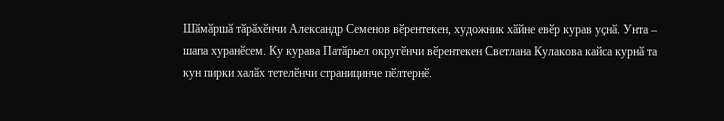Шӑмӑршӑ тӑрӑхӗнчи Александр Семенов вӗрентекен, художник хӑйне евӗр курав уҫнӑ. Унта – шапа хуранӗсем. Ку курава Патӑрьел округӗнчи вӗрентекен Светлана Кулакова кайса курнӑ та кун пирки халӑх тетелӗнчи страницинче пӗлтернӗ.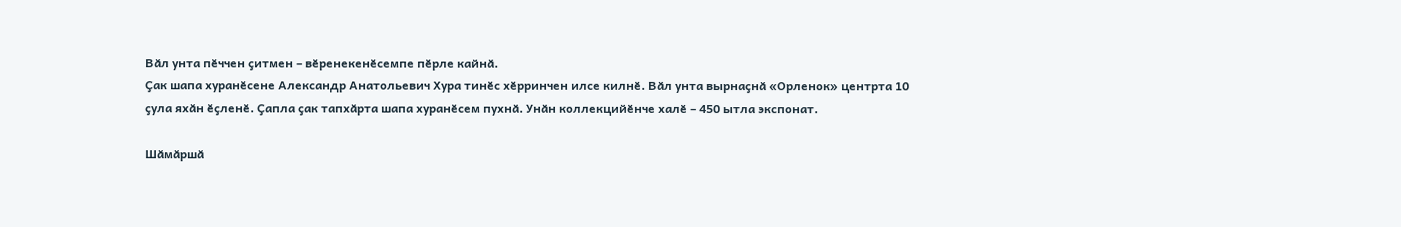Вӑл унта пӗччен ҫитмен – вӗренекенӗсемпе пӗрле кайнӑ.
Ҫак шапа хуранӗсене Александр Анатольевич Хура тинӗс хӗрринчен илсе килнӗ. Вӑл унта вырнаҫнӑ «Орленок» центрта 10 ҫула яхӑн ӗҫленӗ. Ҫапла ҫак тапхӑрта шапа хуранӗсем пухнӑ. Унӑн коллекцийӗнче халӗ – 450 ытла экспонат.

Шӑмӑршӑ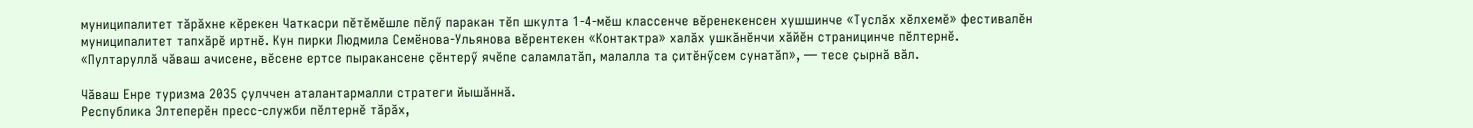муниципалитет тӑрӑхне кӗрекен Чаткасри пӗтӗмӗшле пӗлӳ паракан тӗп шкулта 1-4-мӗш классенче вӗренекенсен хушшинче «Туслӑх хӗлхемӗ» фестивалӗн муниципалитет тапхӑрӗ иртнӗ. Кун пирки Людмила Семёнова-Ульянова вӗрентекен «Контактра» халӑх ушкӑнӗнчи хӑйӗн страницинче пӗлтернӗ.
«Пултаруллӑ чӑваш ачисене, вӗсене ертсе пыракансене ҫӗнтерӳ ячӗпе саламлатӑп, малалла та ҫитӗнӳсем сунатӑп», — тесе ҫырнӑ вӑл.

Чӑваш Енре туризма 2035 ҫулччен аталантармалли стратеги йышӑннӑ.
Республика Элтеперӗн пресс-служби пӗлтернӗ тӑрӑх,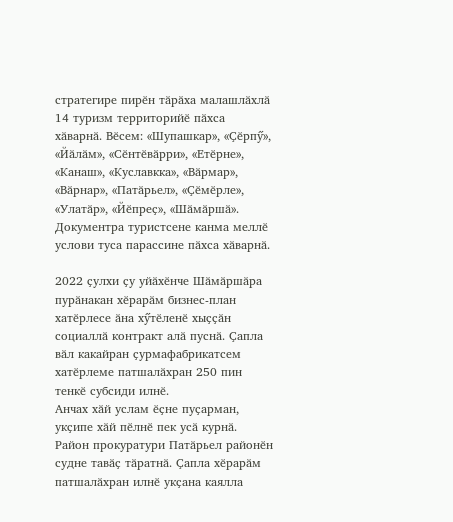стратегире пирӗн тӑрӑха малашлӑхлӑ 14 туризм территорийӗ пӑхса хӑварнӑ. Вӗсем: «Шупашкар», «Ҫӗрпӳ», «Йӑлӑм», «Сӗнтӗвӑрри», «Етӗрне», «Канаш», «Куславкка», «Вӑрмар», «Вӑрнар», «Патӑрьел», «Ҫӗмӗрле», «Улатӑр», «Йӗпреҫ», «Шӑмӑршӑ».
Документра туристсене канма меллӗ услови туса парассине пӑхса хӑварнӑ.

2022 ҫулхи ҫу уйӑхӗнче Шӑмӑршӑра пурӑнакан хӗрарӑм бизнес-план хатӗрлесе ӑна хӳтӗленӗ хыҫҫӑн социаллӑ контракт алӑ пуснӑ. Ҫапла вӑл какайран ҫурмафабрикатсем хатӗрлеме патшалӑхран 250 пин тенкӗ субсиди илнӗ.
Анчах хӑй услам ӗҫне пуҫарман, укҫипе хӑй пӗлнӗ пек усӑ курнӑ. Район прокуратури Патӑрьел районӗн судне тавӑҫ тӑратнӑ. Ҫапла хӗрарӑм патшалӑхран илнӗ укҫана каялла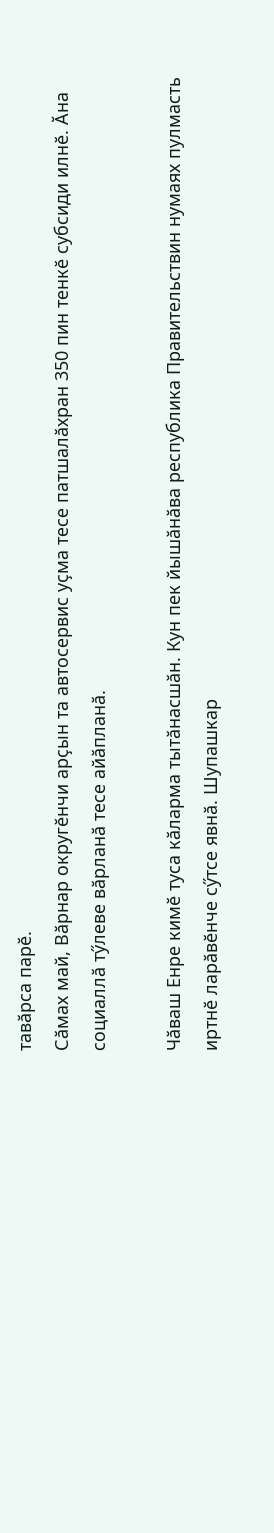тавӑрса парӗ.
Сӑмах май, Вӑрнар округӗнчи арҫын та автосервис уҫма тесе патшалӑхран 350 пин тенкӗ субсиди илнӗ. Ӑна социаллӑ тӳлеве вӑрланӑ тесе айӑпланӑ.

Чӑваш Енре кимӗ туса кӑларма тытӑнасшӑн. Кун пек йышӑнӑва республика Правительствин нумаях пулмасть иртнӗ ларӑвӗнче сӳтсе явнӑ. Шупашкар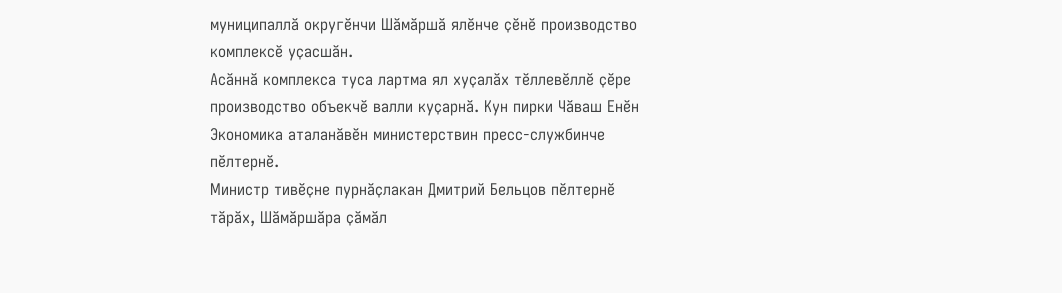муниципаллӑ округӗнчи Шӑмӑршӑ ялӗнче ҫӗнӗ производство комплексӗ уҫасшӑн.
Асӑннӑ комплекса туса лартма ял хуҫалӑх тӗллевӗллӗ ҫӗре производство объекчӗ валли куҫарнӑ. Кун пирки Чӑваш Енӗн Экономика аталанӑвӗн министерствин пресс-службинче пӗлтернӗ.
Министр тивӗҫне пурнӑҫлакан Дмитрий Бельцов пӗлтернӗ тӑрӑх, Шӑмӑршӑра ҫӑмӑл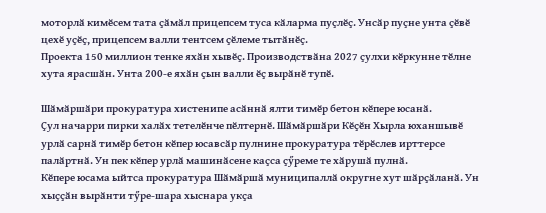моторлӑ кимӗсем тата ҫӑмӑл прицепсем туса кӑларма пуҫлӗҫ. Унсӑр пуҫне унта ҫӗвӗ цехӗ уҫӗҫ, прицепсем валли тентсем ҫӗлеме тытӑнӗҫ.
Проекта 150 миллион тенке яхӑн хывӗҫ. Производствӑна 2027 ҫулхи кӗркунне тӗлне хута ярасшӑн. Унта 200-е яхӑн ҫын валли ӗҫ вырӑнӗ тупӗ.

Шӑмӑршӑри прокуратура хистенипе асӑннӑ ялти тимӗр бетон кӗпере юсанӑ.
Ҫул начарри пирки халӑх тетелӗнче пӗлтернӗ. Шӑмӑршӑри Кӗҫӗн Хырла юханшывӗ урлӑ сарнӑ тимӗр бетон кӗпер юсавсӑр пулнине прокуратура тӗрӗслев ирттерсе палӑртнӑ. Ун пек кӗпер урлӑ машинӑсене каҫса ҫӳреме те хӑрушӑ пулнӑ.
Кӗпере юсама ыйтса прокуратура Шӑмӑршӑ муниципаллӑ округне хут шӑрҫӑланӑ. Ун хыҫҫӑн вырӑнти тӳре-шара хыснара укҫа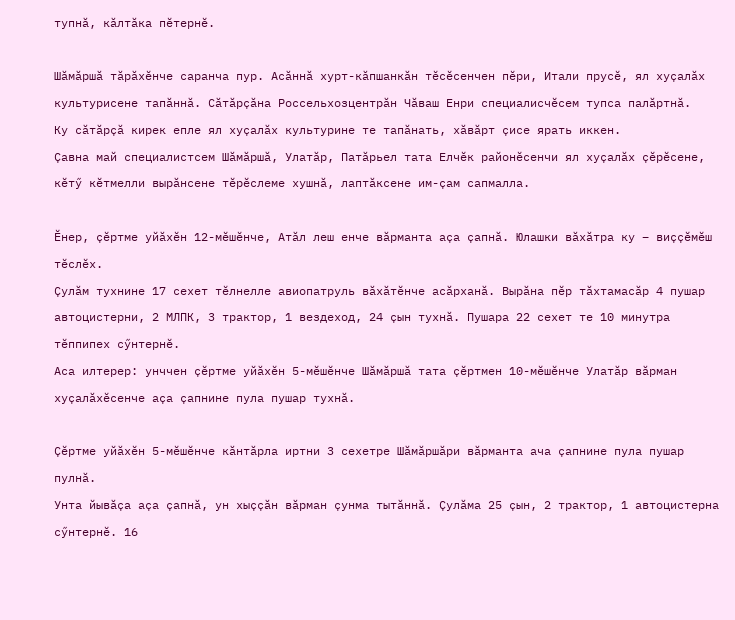тупнӑ, кӑлтӑка пӗтернӗ.

Шӑмӑршӑ тӑрӑхӗнче саранча пур. Асӑннӑ хурт-кӑпшанкӑн тӗсӗсенчен пӗри, Итали прусӗ, ял хуҫалӑх культурисене тапӑннӑ. Сӑтӑрҫӑна Россельхозцентрӑн Чӑваш Енри специалисчӗсем тупса палӑртнӑ.
Ку сӑтӑрҫӑ кирек епле ял хуҫалӑх культурине те тапӑнать, хӑвӑрт ҫисе ярать иккен.
Ҫавна май специалистсем Шӑмӑршӑ, Улатӑр, Патӑрьел тата Елчӗк районӗсенчи ял хуҫалӑх ҫӗрӗсене, кӗтӳ кӗтмелли вырӑнсене тӗрӗслеме хушнӑ, лаптӑксене им-ҫам сапмалла.

Ӗнер, ҫӗртме уйӑхӗн 12-мӗшӗнче, Атӑл леш енче вӑрманта аҫа ҫапнӑ. Юлашки вӑхӑтра ку – виҫҫӗмӗш тӗслӗх.
Ҫулӑм тухнине 17 сехет тӗлнелле авиопатруль вӑхӑтӗнче асӑрханӑ. Вырӑна пӗр тӑхтамасӑр 4 пушар автоцистерни, 2 МЛПК, 3 трактор, 1 вездеход, 24 ҫын тухнӑ. Пушара 22 сехет те 10 минутра тӗппипех сӳнтернӗ.
Аса илтерер: унччен ҫӗртме уйӑхӗн 5-мӗшӗнче Шӑмӑршӑ тата ҫӗртмен 10-мӗшӗнче Улатӑр вӑрман хуҫалӑхӗсенче аҫа ҫапнине пула пушар тухнӑ.

Ҫӗртме уйӑхӗн 5-мӗшӗнче кӑнтӑрла иртни 3 сехетре Шӑмӑршӑри вӑрманта ача ҫапнине пула пушар пулнӑ.
Унта йывӑҫа аҫа ҫапнӑ, ун хыҫҫӑн вӑрман ҫунма тытӑннӑ. Ҫулӑма 25 ҫын, 2 трактор, 1 автоцистерна сӳнтернӗ. 16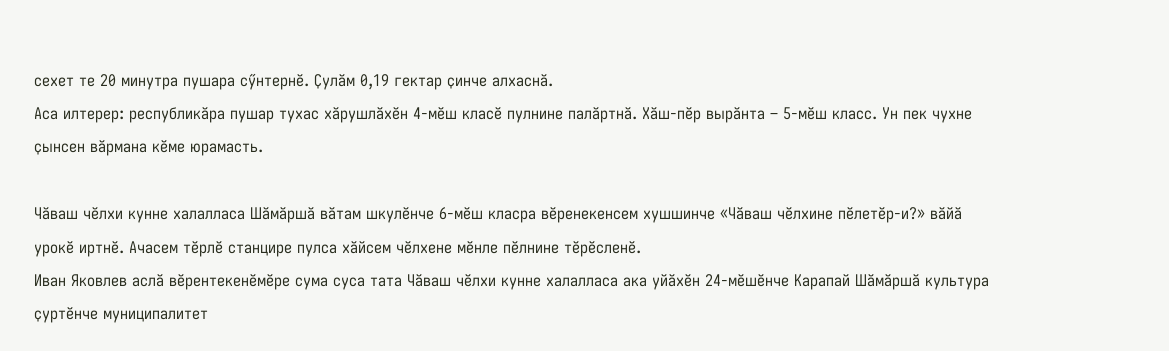сехет те 20 минутра пушара сӳнтернӗ. Ҫулӑм 0,19 гектар ҫинче алхаснӑ.
Аса илтерер: республикӑра пушар тухас хӑрушлӑхӗн 4-мӗш класӗ пулнине палӑртнӑ. Хӑш-пӗр вырӑнта – 5-мӗш класс. Ун пек чухне ҫынсен вӑрмана кӗме юрамасть.

Чӑваш чӗлхи кунне халалласа Шӑмӑршӑ вӑтам шкулӗнче 6-мӗш класра вӗренекенсем хушшинче «Чӑваш чӗлхине пӗлетӗр-и?» вӑйӑ урокӗ иртнӗ. Ачасем тӗрлӗ станцире пулса хӑйсем чӗлхене мӗнле пӗлнине тӗрӗсленӗ.
Иван Яковлев аслӑ вӗрентекенӗмӗре сума суса тата Чӑваш чӗлхи кунне халалласа ака уйӑхӗн 24-мӗшӗнче Карапай Шӑмӑршӑ культура ҫуртӗнче муниципалитет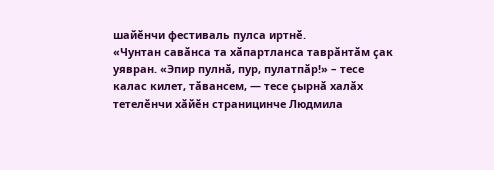шайӗнчи фестиваль пулса иртнӗ.
«Чунтан савӑнса та хӑпартланса таврӑнтӑм ҫак уявран. «Эпир пулнӑ, пур, пулатпӑр!» – тесе калас килет, тӑвансем, — тесе ҫырнӑ халӑх тетелӗнчи хӑйӗн страницинче Людмила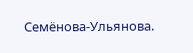Семёнова-Ульянова.